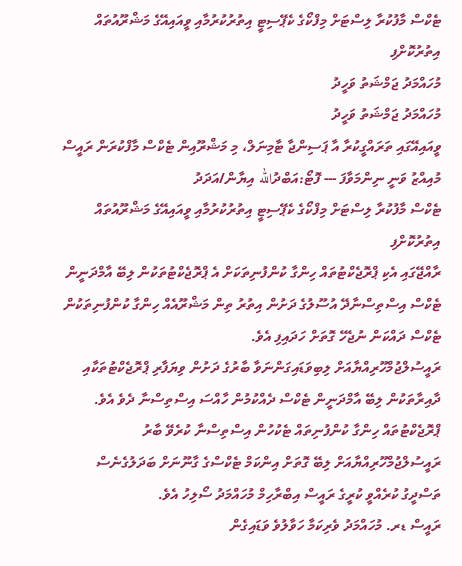ޓެކްސް މާފުކުރާ ލިސްޓަށް މިފްކޯގެ ކެޕޭސިޓީ އިތުރުކުރުމާއި ވީއައިއޭގެ މަޝްރޫއުތައް އިތުރުކޮށްފި
މުހައްމަދު ޖަމްޝަތު ވަހީދު
މުހައްމަދު ޖަމްޝަތު ވަހީދު
ވީއައިއޭގައި ތަރައްގީކުރާ އާ ޕަސިންޖާ ޓާމިނަލް، މި މަޝްރޫއިން ޓެކްސް މާފްކުރަން ރައީސް މުއިއްޒު ވަނީ ނިންމަވާފަ --- ފޮޓޯ:އަބްދުالله އިޔާން/އަދަދު
ޓެކްސް މާފުކުރާ ލިސްޓަށް މިފްކޯގެ ކެޕޭސިޓީ އިތުރުކުރުމާއި ވީއައިއޭގެ މަޝްރޫއުތައް އިތުރުކޮށްފި
ރާއްޖޭގައި އެކި ޕްރޮޖެކްޓުތައް ހިންގާ ކުންފުނިތަކަށް އެ ޕްރޮޖެކްޓުތަކުން ލިބޭ އާމްދަނީން ޓެކްސް އިސްތިސްނާދޭ އުސޫލުގެ ދަށުން އިތުރު ތިން މަޝްރޫއެއް ހިންގާ ކުންފުނިތަކުން ޓެކްސް ދައްކަން ނުޖެހޭ ގޮތަށް ހަދައިފި އެވެ.
ރައީސުލްޖުމްހޫރިއްޔާއަށް ލިބިވަޑައިގަންނަވާ ބާރުގެ ދަށުން ވިޔަފާރި ޕްރޮޖެކްޓުތަކާއި ދާއިރާތަކުން ލިބޭ އާމްދަނީން ޓެކްސް ދެއްކުމުން ހާއްސަ އިސްތިސްނާ ދެވެ އެވެ.
ޕްރޮޖެކްޓުތައް ހިންގާ ކުންފުނިތައް ޓެކުހުން އިސްތިސްނާ ކުރެވޭ ބާރު ރައީސުލްޖުމްހޫރިއްޔާއަށް ލިބޭ ގޮތަށް އިންކަމް ޓެކްސްގެ ގާނޫނަށް ބަދަލުގެނެސް ތަސްދީގު ކުރެއްވީ ކުރީގެ ރައީސް އިބްރާހިމް މުހައްމަދު ސޯލިހު އެވެ.
ރައީސް ޑރ. މުހައްމަދު ވެރިކަމާ ހަވާލުވެ ވަޑައިގެން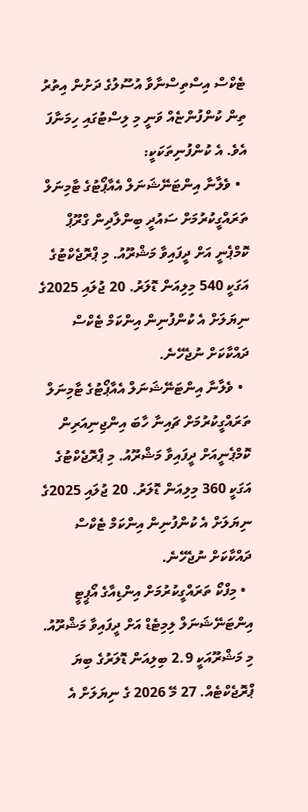ޓެކްސް އިސްތިސްނާވާ އުސޫލުގެ ދަށުން އިތުރު ތިން ކުންފުންޏެއް ވަނީ މި ލިސްޓުގައި ހިމަނާފަ އެވެ. އެ ކުންފުނިތަކަކީ:
  • ވެލާނާ އިންޓަނޭޝަނަލް އެއާޕޯޓުގެ ޓާމިނަލް ތަރައްގީކުރުމަށް ސައުދީ ބިންލާދިން ގްރޫޕް ކޮމްޕެނީ އަށް ދީފައިވާ މަޝްރޫއު. މި ޕްރޮޖެކްޓުގެ އަގަކީ 540 މިލިއަން ޑޮލަރު. 20 ޖުލައި 2025ގެ ނިޔަލަށް އެ ކުންފުނިން އިންކަމް ޓެކްސް ދައްކާކަށް ނުޖެހޭނެ.
  • ވެލާނާ އިންޓަނޭޝަނަލް އެއާޕޯޓުގެ ޓާމިނަލް ތަރައްގީކުރުމަށް ޗައިނާ ހާބަ އިންޖިނިއަރިން ކޮމްޕެނީއަށް ދީފައިވާ މަޝްރޫއު. މި ޕްރޮޖެކްޓުގެ އަގަކީ 360 މިލިއަން ޑޮލަރު. 20 ޖުލައި 2025ގެ ނިޔަލަށް އެ ކުންފުނިން އިންކަމް ޓެކްސް ދައްކާކަށް ނުޖެހޭނެ.
  • މިފްކޯ ތަރައްގީކުރުމަށް އިންޑިއާގެ އޯޕީޓީ އިންޓަނޭޝަނަލް ލިމިޓެޑް އަށް ދީފައިވާ މަޝްރޫއު. މި މަޝްރޫއަކީ 2.9 ބިލިއަން ޑޮލަރުގެ ބިޔަ ޕްރޮޖެކްޓެއް. 27 މޭ 2026 ގެ ނިޔަލަށް އެ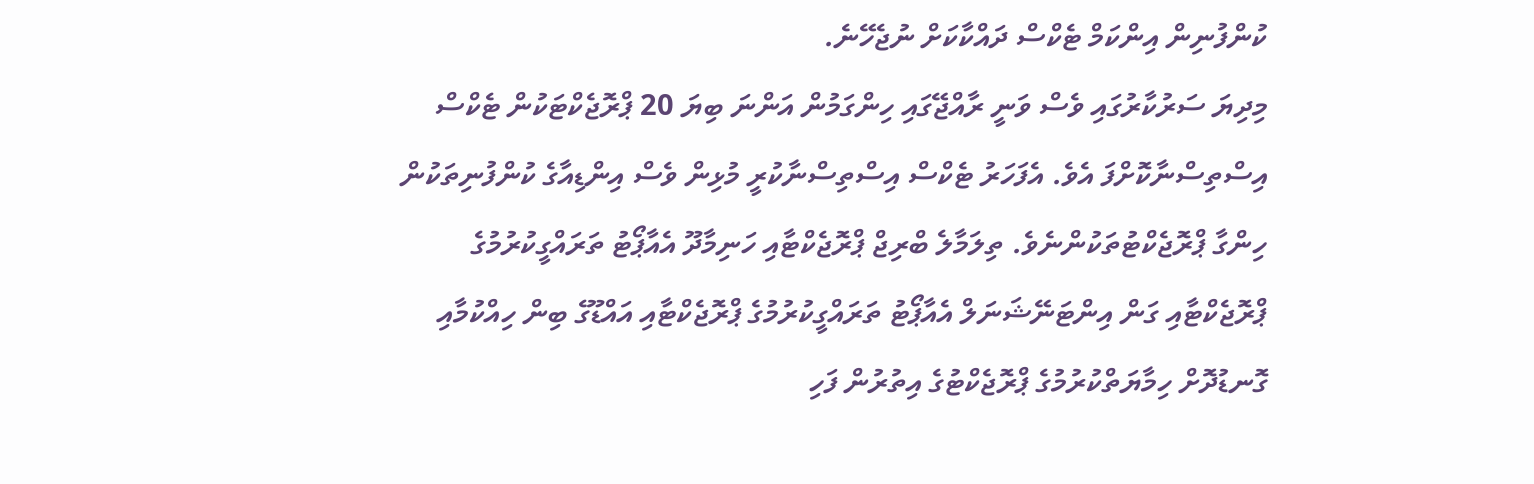ކުންފުނިން އިންކަމް ޓެކްސް ދައްކާކަށް ނުޖެހޭނެ.
މިދިޔަ ސަރުކާރުގައި ވެސް ވަނީ ރާއްޖޭގައި ހިންގަމުން އަންނަ ބިޔަ 20 ޕްރޮޖެކްޓަކުން ޓެކްސް އިސްތިސްނާކޮށްފަ އެވެ. އެފަހަރު ޓެކްސް އިސްތިސްނާކުރީ މުޅިން ވެސް އިންޑިއާގެ ކުންފުނިތަކުން ހިންގާ ޕްރޮޖެކްޓުތަކުންނެވެ. ތިލަމާލެ ބްރިޖް ޕްރޮޖެކްޓާއި ހަނިމާދޫ އެއާޕޯޓު ތަރައްގީކުރުމުގެ ޕްރޮޖެކްޓާއި ގަން އިންޓަނޭޝަނަލް އެއާޕޯޓު ތަރައްގީކުރުމުގެ ޕްރޮޖެކްޓާއި އައްޑޫގެ ބިން ހިއްކުމާއި ގޮނޑުދޮށް ހިމާޔަތްކުރުމުގެ ޕްރޮޖެކްޓުގެ އިތުރުން ފަހި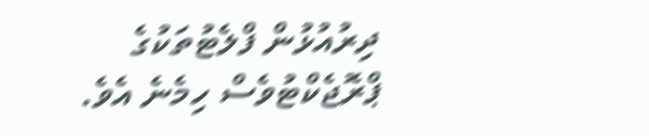ދިރުއުޅުން ފްލެޓުތަކުގެ ޕްރޮޖެކްޓުވެސް ހިމެނެ އެވެ.